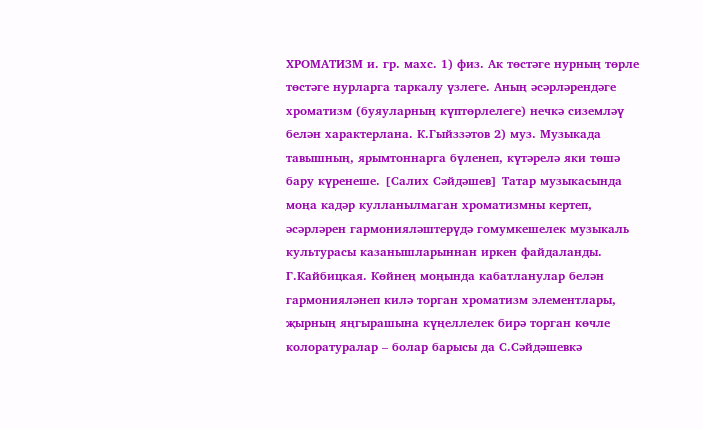ХРОМАТИЗМ и. гр. махс. 1) физ. Ак төстәге нурның төрле төстәге нурларга таркалу үзлеге. Аның әсәрләрендәге хроматизм (буяуларның күптөрлелеге) нечкә сиземләү белән характерлана. К.Гыйззәтов 2) муз. Музыкада тавышның, ярымтоннарга бүленеп, күтәрелә яки төшә бару күренеше. [Салих Сәйдәшев] Татар музыкасында моңа кадәр кулланылмаган хроматизмны кертеп, әсәрләрен гармонияләштерүдә гомумкешелек музыкаль культурасы казанышларыннан иркен файдаланды. Г.Кайбицкая. Көйнең моңында кабатланулар белән гармонияләнеп килә торган хроматизм элементлары, җырның яңгырашына күңеллелек бирә торган көчле колоратуралар – болар барысы да С.Сәйдәшевкә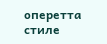оперетта стиле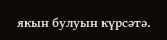якын булуын күрсәтә.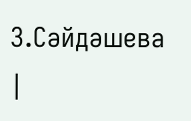З.Сәйдәшева |